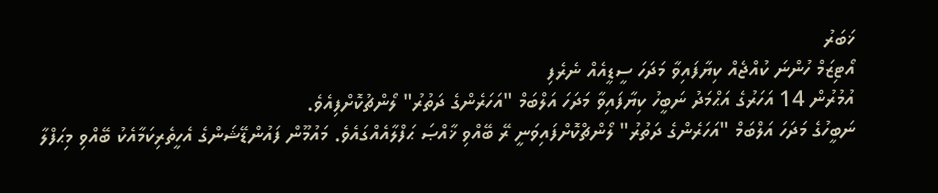ޚަބަރު
އޯޓިޒަމް ހުންނަ ކުއްޖެއް ކިޔާފައިވާ މަދަހަ ސީޑީއެއް ނެރެފި
އުމުރުން 14 އަހަރުގެ އަޙްމަދު ނަބީހު ކިޔާފައިވާ މަދަހަ އަލްބަމް "އަހަރެންގެ ދަތުރު" ލޯންޗުކޮށްފިއެވެ.
ނަބީހުގެ މަދަހަ އަލްބަމް "އަހަރެންގެ ދަތުރު" ލޯންޗްކޮށްފައިވަނީ ރޭ ބޭއްވި ޚާއްޞަ ޙަފްލާއެއްގައެވެ. މައުމޫން ފައުންޑޭޝަންގެ އެހީތެރިކަމާއެކު ބޭއްވި މިޙަފްލާ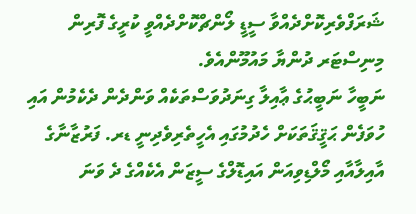ޝަރަފްވެރިކޮށްދެއްވާ ސީޑީ ލޯންޗްކޮށްދެއްވީ ކުރީގެ ފޮރިން މިނިސްޓަރ ދުންޔާ މައުމޫންއެވެ.
ނަބީހާ ނަބީޙުގެ ޢާއިލާ ގިނަދުވަސްތަކެއް ވަންދެން ދެކެމުން އައި ހުވަފެން ޙަޤީޤަތަކަށް ހެދުމުގައި އެހީތެރިވެދިނީ ޑރ. ފަރުޒާނާގެ އާއިލާއާއި މޯލްޑިވިއަން އައިޑޮލްގެ ސީޒަން އެކެއްގެ ދެ ވަނަ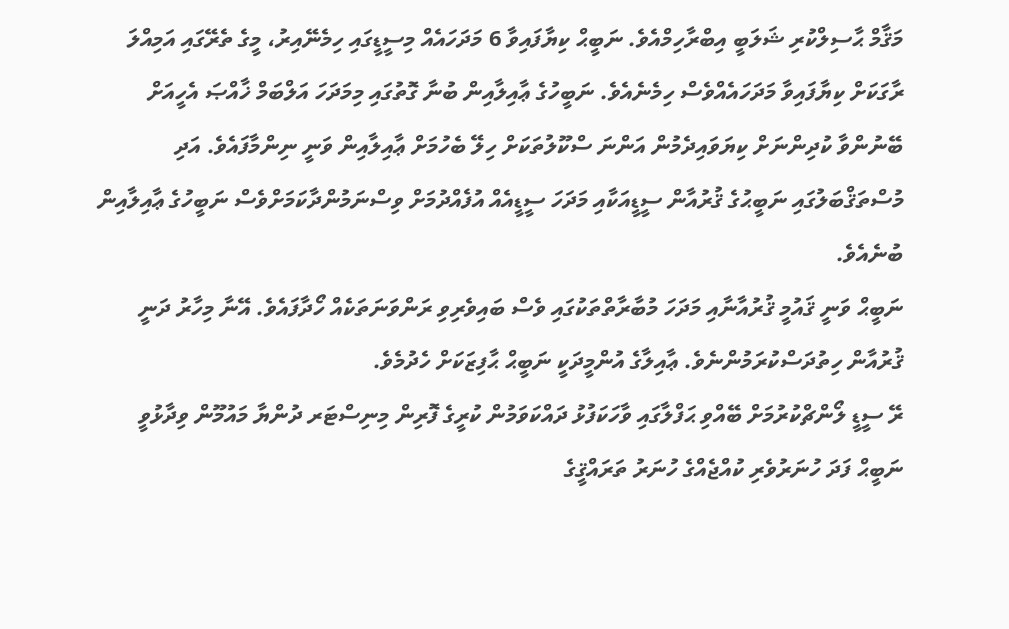މަޤާމް ޙާސިލްކުރި ޝަލަބީ އިބްރާހިމްއެވެ. ނަބީޙް ކިޔާފައިވާ 6 މަދަހައެއް މިސީޑީގައި ހިމެނޭއިރު، މީގެ ތެރޭގައި އަމިއްލަ ރާގަކަށް ކިޔާފައިވާ މަދަހައެއްވެސް ހިމެނެއެވެ. ނަބީހުގެ ޢާއިލާއިން ބުނާ ގޮތުގައި މިމަދަހަ އަލްބަމް ޚާއްޞަ އެހީއަށް ބޭނުންވާ ކުދިންނަށް ކިޔަވައިދެމުން އަންނަ ސްކޫލުތަކަށް ހިލޭ ބެހުމަށް ޢާއިލާއިން ވަނީ ނިންމާފައެވެ. އަދި މުސްތަޤްބަލުގައި ނަބީޙުގެ ޤުރުއާން ސީޑީއަކާއި މަދަހަ ސީޑީއެއް އުފެއްދުމަށް ވިސްނަމުންދާކަމަށްވެސް ނަބީހުގެ ޢާއިލާއިން ބުނެއެވެ.
ނަބީޙް ވަނީ ޤައުމީ ޤުރުއާނާއި މަދަހަ މުބާރާތްތަކުގައި ވެސް ބައިވެރިވި ރަންވަނަތަކެއް ހޯދާފައެވެ. އޭނާ މިހާރު ދަނީ ޤުރުއާން ހިތުދަސްކުރަމުންނެވެ. ޢާއިލާގެ އުންމީދަކީ ނަބީޙް ޙާފިޒަކަށް ހެދުމެވެ.
ރޭ ސީޑީ ލޯންޗްކުރުމަށް ބޭއްވި ޙަފްލާގައި ވާހަކަފުޅު ދައްކަވަމުން ކުރީގެ ފޮރިން މިނިސްޓަރ ދުންޔާ މައުމޫން ވިދާޅުވީ ނަބީޙް ފަދަ ހުނަރުވެރި ކުއްޖެއްގެ ހުނަރު ތަރައްޤީގެ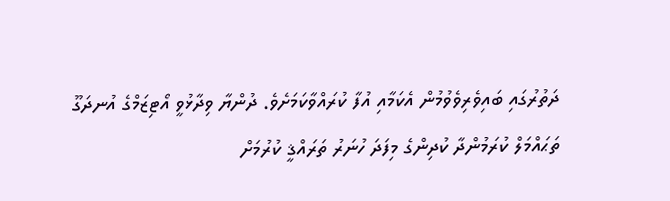ދަތުރުގައި ބައިވެރިވެވުމުން އެކަމާއި އުފާ ކުރައްވާކަމަށެވެ. ދުންޔާ ވިދާޅުވީ އޯޓިޒަމްގެ އުނދަގޫ ތަޙައްމަލް ކުރަމުންދާ ކުދިންގެ މިފަދަ ހުނަރު ތަރައްޤީ ކުރުމަށް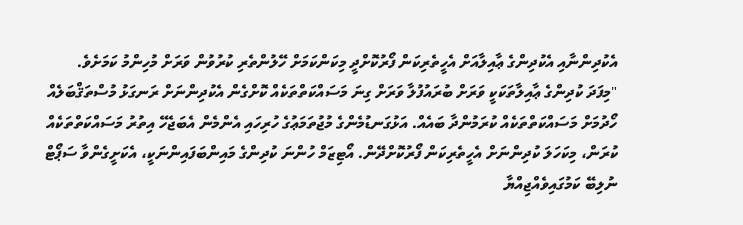އެކުދިންނާއި އެކުދިންގެ ޢާއިލާއަށް އެހީތެރިކަން ފޯރުކޮށްދީ މިކަންކަމަށް ހޭލުންތެރި ކުރުވުން ވަރަށް މުހިންމު ކަމަށެވެ.
"މިފަދަ ކުދިންގެ ޢާއިލާތަކަކީ ވަރަށް ބުރައުފުލާ ވަރަށް ގިނަ މަސައްކަތްތަކެއް ކޮށްގެން އެކުދިންނަށް ރަނގަޅު މުސްތަޤްބަލެއް ހޯދުމަށް މަސައްކަތްތަކެއް ކުރަމުންދާ ބައެއް. އަޅުގަނޑުމެންގެ މުޖުތަމަޢުގެ ހުރިހައި އެންމެން އެބަޖެހޭ އިތުރު މަސައްކަތްތަކެއް ކުރަން، މިކަހަލަ ކުދިންނަށް އެހީތެރިކަން ފޯރުކޮށްދޭން. އޯޓިޒަމް ހުންނަ ކުދިންގެ މައިންބަފައިންނަކީ، އެކަށީގެންވާ ސަޕޯޓް ނުލިބޭ ކަމުގައިވެއްޖިއްޔާ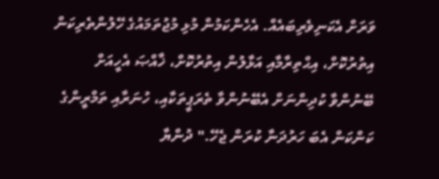ވަރަށް އެކަނިވެރިބައެއް. އެހެންކަމުން މުޅި މުޖުތަމައުގެ ހޭލުންތެރިކަން އިތުރުކޮށް، އިޙްތިރާމާއި އަޅާލުން އިތުރުކޮށް، ޚާއްޞަ އެހީއަށް ބޭނުންވާ ކުދިންނަށް އެބޭނުންވާ ތެރަޕީތަކާއި، ހުނަރާއި ތަމްރީންގެ ކަންކަން އެބަ ހަރުދަނާ ކުރަން ޖެހޭ." ދުންޔާ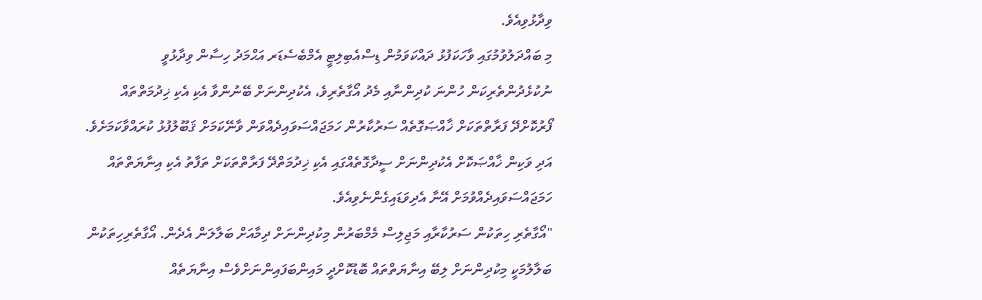ވިދާޅުވިއެވެ.
މި ބައްދަލުވުމުގައި ވާހަކަފުޅު ދައްކަވަމުން ޑިސްއެބިލިޓީ އެމްބެސެޑަރ އަޙްމަދު ހިސާން ވިދާޅުވީ ނުކުޅެދުންތެރިކަން ހުންނަ ކުދިންނާއި މެދު އޯގާތެރިވެ، އެކުދިންނަށް ބޭނުންވާ އެކި އެކި ޚިދުމަތްތައް ފޯރުކޮށްދޭ ފަރާތްތަކަށް ޚާއްޞަގޮތެއް ސަރުކާރުން ހަމަޖައްސަވައިދެއްވަން ވާނޭކަމަށް ޤަބޫލުފުޅު ކުރައްވާކަމަށެވެ. އަދި ވަކިން ޚާއްޞަކޮށް އެކުދިންނަށް ސީދާގޮތެއްގައި އެކި ޚިދުމަތްދޭ ފަރާތްތަކަށް ތަފާތު އެކި އިނާޔަތްތައް ހަމަޖައްސަވައިދެއްވުމަށް އޭނާ އެދިވަޑައިގެންނެވިއެވެ.
"އޯގާތެރި ހިތަކުން ސަރުކާރާއި މަޖިލިސް މެމްބަރުން މިކުދިންނަށް ދިމާއަށް ބަލާލަން އެދެން. އޯގާތެރިހިތަކުން ބަލާލުމަކީ މިކުދިންނަށް ލިބޭ އިނާޔަތްތައް ބޮޑުކޮށްދީ މައިންބަފައިންނަށްވެސް އިނާޔަތެއް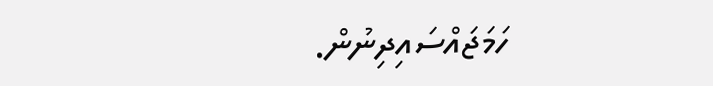ހަމަޖައްސައިދިނުން.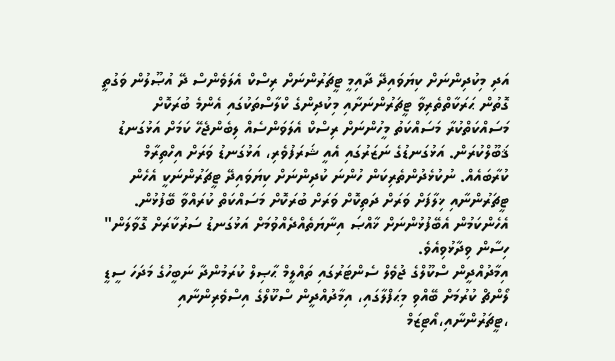އަދި މިކުދިންނަށް ކިޔަވައިދޭ ދާއިމީ ޓީޗަރުންނަށް ރިސްކް އެލަވެންސް ދޭ އުޞޫލުން ވަގުތީ ގޮތުން ޙަރަކާތްތެރިވާ ޓީޗަރުންނަށާއި މިކުދިންގެ ކްލާސްތަކުގައި އެންމެ ބުރަކޮށް މަސައްކަތްކުރާ މަސައްކަތު މީހުންނަށް ރިސްކް އެލަވަންސެއް ލިބެންޖެހޭ ކަމަށް އަޅުގަނޑު ޤަބޫލްކުރަން. އަޅުގަނޑުގެ ނަޒަރުގައި އެއީ ޝަރަފުވެރި، އަޅުގަނޑު ވަރަށް އިހްތިރާމް ކުރާބައެއް. ނުކުޅެދުންތެރިކަން ހުންނަ ކުދިންނަށް ކިޔަވައިދޭ ޓީޗަރުންނަކީ އެހެން ޓީޗަރުންނާއި ޚިލާފަށް ވަރަށް ދަތިކޮށް ވަރަށް ބުރަކޮށް މަސައްކަތް ކުރައްވާ ބޭފުޅުން. އެހެންކަމުން އެބޭފުޅުންނަށް ޚާއްޞަ އިނާޔަތެއްދެއްވުމަށް އަޅުގަނޑު ސަރުކާރަށް ގޮވާލަން" ހިސާން ވިދާޅުވިއެވެ.
އިމާދުއްދީން ސްކޫލްގެ ޖުވެލް ސެންޓަރުގައި ތައްލީމް ޙާޞިލް ކުރަމުންދާ ނަބީހުގެ މަދަހަ ސީޑީ ލޯންޗް ކުރުމަށް ބޭއްވި މިޙަފްލާގައި، އިމާދުއްދީން ސްކޫލްގެ އިސްވެރިންނާއި ،ޓީޗަރުންނާއި،އޯޓިޒަމް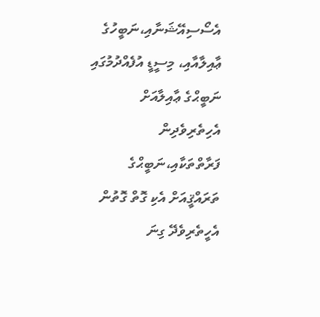އެސޯސިއޭޝަނާއި،ނަބީހުގެ ޢާއިލާއާއި، މިސީޑީ އުފެއްދުމުގައި ނަބީޙްގެ ޢާއިލާއަށް އެހިތެރިވެދިން ފަރާތްތަކާއި،ނަބީޙްގެ ތަރައްޤީއަށް އެކި ގޮތް ގޮތުން އެހީތެރިވެދޭ ގިނަ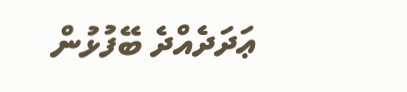ޢަދަދެއްދެ ބޭފުޅުން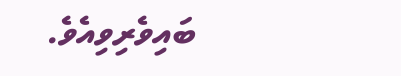ބައިވެރިވިއެވެ.